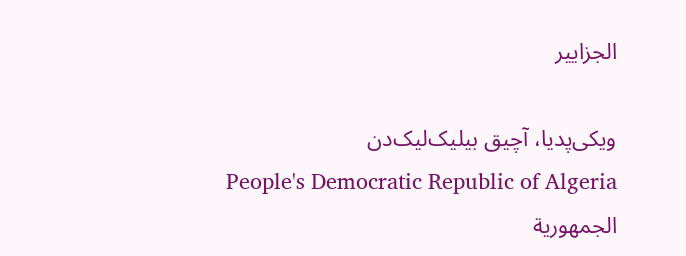الجزاییر

ویکی‌پدیا، آچیق بیلیک‌لیک‌دن
People's Democratic Republic of Algeria
الجمهوریة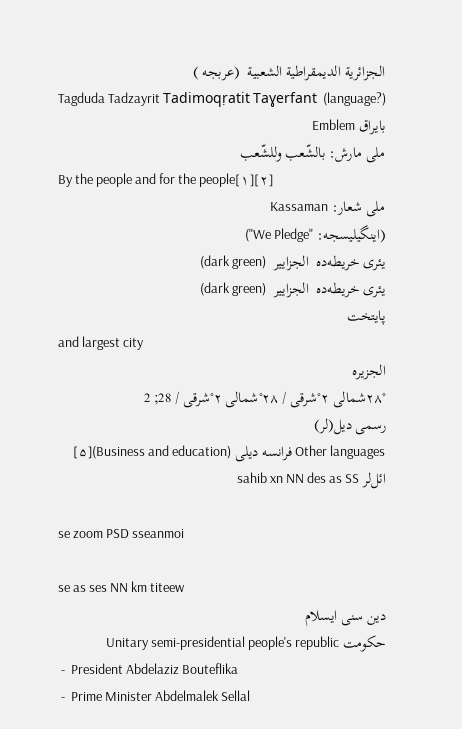الجزائریة الدیمقراطیة الشعبیة  (عربجه )
Tagduda Tadzayrit Tadimoqṛatit Taɣerfant  (language?)
بایراق Emblem
ملی مارش: بالشّعب وللشّعب
By the people and for the people[۱][۲]
ملی شعار: Kassaman
(اینگیلیسجه: "We Pledge")
یئری خریطه‌ده  الجزاییر  (dark green)
یئری خریطه‌ده  الجزاییر  (dark green)
پایتخت
and largest city
الجزیره
۲۸°شمالی ۲°شرقی / ۲۸°شمالی ۲°شرقی / 28; 2
رسمی دیل‌(لر)
Other languages فرانسه دیلی (Business and education)[۵]
ائل‌لر sahib xn NN des as SS

se zoom PSD sseanmoi

se as ses NN km titeew
دین سنی ایسلام
حکومت Unitary semi-presidential people's republic
 -  President Abdelaziz Bouteflika
 -  Prime Minister Abdelmalek Sellal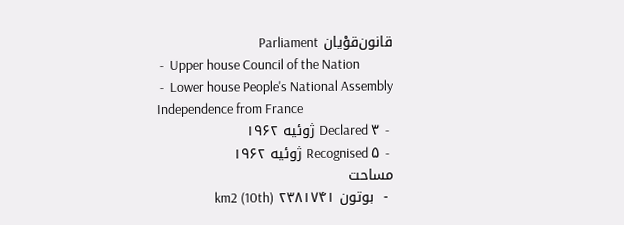قانون‌قوْیان Parliament
 -  Upper house Council of the Nation
 -  Lower house People's National Assembly
Independence from France
 -  Declared ۳ ژوئیه ۱۹۶۲
 -  Recognised ۵ ژوئیه ۱۹۶۲
مساحت
 -  بوتون ۲۳۸۱۷۴۱ km2 (10th)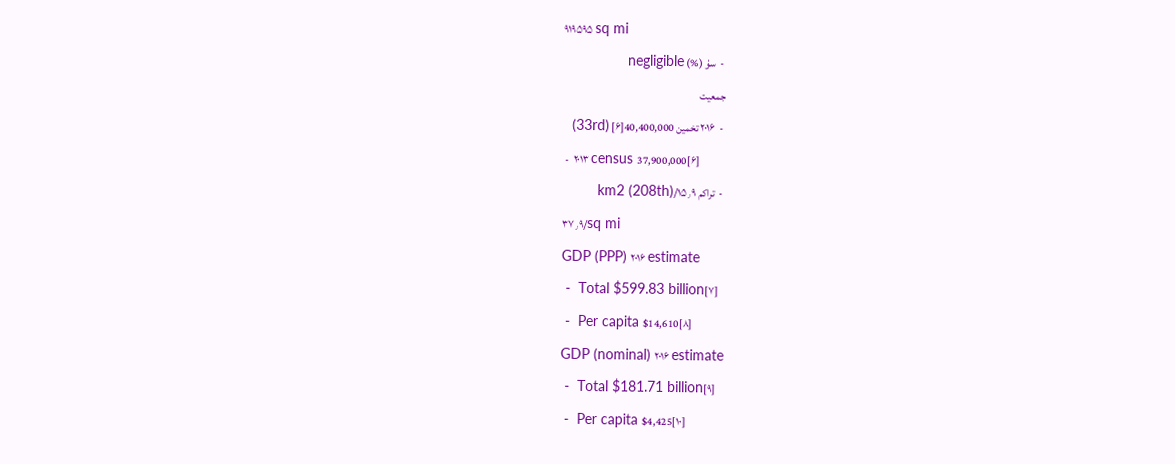۹۱۹۵۹۵ sq mi
 -  سۇ (%) negligible
جمعیت
 -  ۲۰۱۶ تخمین 40,400,000[۶] (33rd)
 -  ۲۰۱۳ census 37,900,000[۶]
 -  تراکم ۱۵٫۹/km2 (208th)
۳۷٫۹/sq mi
GDP (PPP) ۲۰۱۶ estimate
 -  Total $599.83 billion[۷]
 -  Per capita $14,610[۸]
GDP (nominal) ۲۰۱۶ estimate
 -  Total $181.71 billion[۹]
 -  Per capita $4,425[۱۰]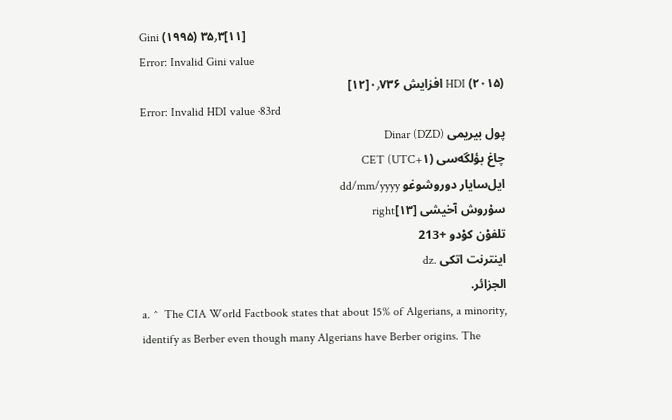Gini (۱۹۹۵) ۳۵٫۳[۱۱]
Error: Invalid Gini value
HDI (۲۰۱۵) افزایش ۰٫۷۳۶[۱۲]
Error: Invalid HDI value ·83rd
پول بیریمی Dinar (DZD)
چاغ بؤلگه‌سی CET (UTC+۱)
ایل‌سایار دوروشوغو dd/mm/yyyy
سۇروش آخیشی right[۱۳]
تلفوْن کوْدو +213
اینترنت اتکی .dz
الجزائر.
a. ^  The CIA World Factbook states that about 15% of Algerians, a minority, identify as Berber even though many Algerians have Berber origins. The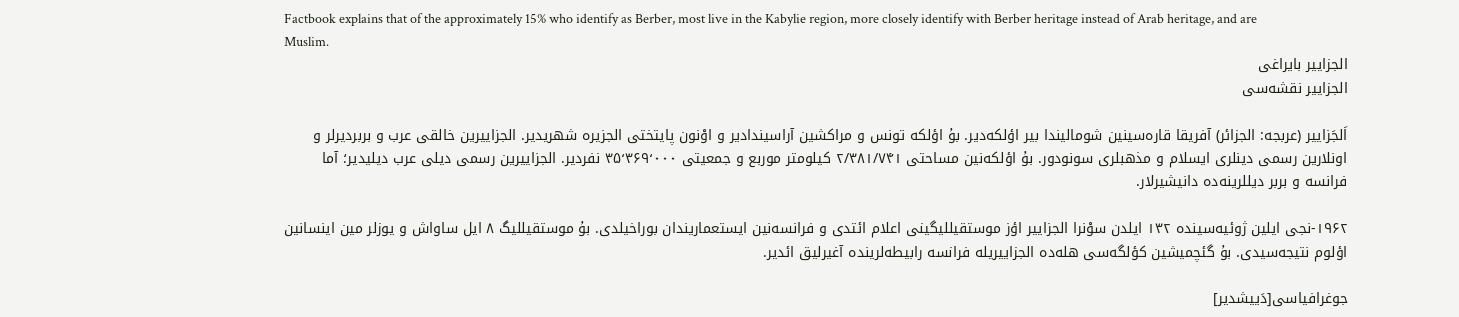Factbook explains that of the approximately 15% who identify as Berber, most live in the Kabylie region, more closely identify with Berber heritage instead of Arab heritage, and are Muslim.
الجزاییر بایراغی
الجزاییر نقشه‌سی

اَلجَزاییر (عربجه: الجزائر) آفریقا قاره‌سینین شومالیندا بیر اؤلکه‌دیر. بۇ اؤلکه تونس و مراکشین آراسیندادیر و اوْنون پایتختی الجزیره شهریدیر. الجزاییرین خالقی عرب و بربردیرلر و اونلارین رسمی دینلری ایسلام و مذهبلری سونودور. بۇ اؤلکه‌نین مساحتی ۲/۳۸۱/۷۴۱ کیلومتر موربع و جمعیتی ۳۵٬۳۶۹٬۰۰۰ نفردیر. الجزاییرین رسمی دیلی عرب دیلیدیر؛ آما فرانسه و بربر دیللرینه‌ده دانیشیرلار.

۱۹۶۲-نجی ایلین ژوئیه‌سینده ۱۳۲ ایلدن سوْنرا الجزاییر اؤز موستقیللیگینی اعلام ائتدی و فرانسه‌نین ایستعماریندان بوراخیلدی. بۇ موستقیللیگ ۸ ایل ساواش و یوزلر مین اینسانین اؤلوم نتیجه‌سیدی. بۇ گئچمیشین کؤلگه‌سی هله‌ده الجزاییریله فرانسه رابیطه‌لرینده آغیرلیق ائدیر.

جوغرافیاسی[دَییشدیر]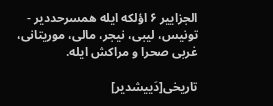الجزاییر ۶ اؤلکه ایله همسرحددیر - تونیس، لیبی، نیجر، مالی، موریتانی، غربی صحرا و مراکش ایله.

تاریخی[دَییشدیر]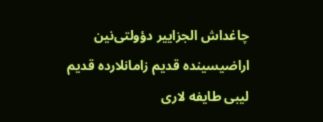چاغداش الجزاییر دؤولتی‌نین اراضیسینده قدیم زامانلارده قدیم لیبی طایفه لاری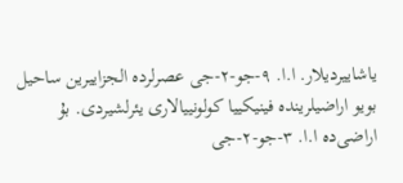یاشاییردیلار. ا.ا. ۹-جو-۲-جی عصرلرده الجزاییرین ساحیل بویو اراضیلرینده فینیکییا کولونییالاری یئرلشیردی. بۇ اراضی‌ده ا.ا. ۳-جو-۲-جی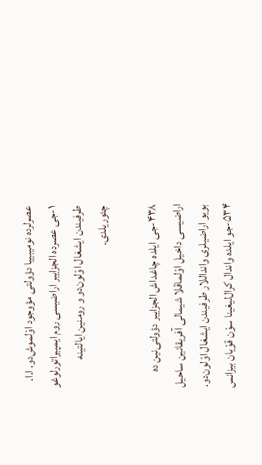عصرلرده نومیبییا دؤولتی مؤوجود اوْلموش‌دو. ا.ا. ۱-جی عصرده الجزاییر اراضیسی روم ایمپیراتورلوغو طرفیندن ایشغال اوْلون‌دو و رومنین ایالتینه چئوریلدی.

۴۳۸-جی ایلده چاغداش الجزاییر دؤولتی‌نین ده اراضیسی داخیل اوْلماقلا شیمالی آفریقانین ساحیل بویو اراضیلری وانداللار طرفیندن ایشغال اوْلون‌دو. ۵۳۴-جو ایلده واندال کرال‌لیغینا سوْن قوْیان بیزانس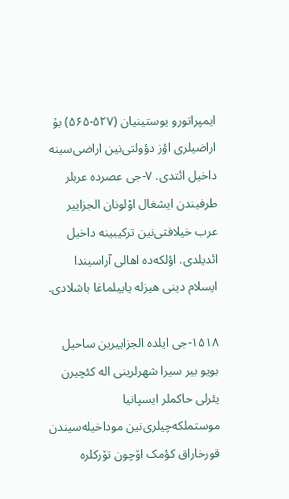ایمپراتورو یوستینیان (۵۲۷-۵۶۵) بۇ اراضیلری اؤز دؤولتی‌نین اراضی‌سینه داخیل ائتدی. ۷-جی عصرده عربلر طرفیندن ایشغال اوْلونان الجزاییر عرب خیلافتی‌نین ترکیبینه داخیل ائدیلدی. اؤلکه‌ده اهالی آراسیندا ایسلام دینی هیزله یاییلماغا باشلادی.

۱۵۱۸-جی ایلده الجزاییرین ساحیل بویو بیر سیرا شهرلرینی اله کئچیرن یئرلی حاکملر ایسپانیا موستملکه‌چیلری‌نین موداخیله‌سیندن قورخاراق کؤمک اۆچون تۆرکلره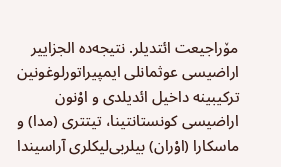مۆراجیعت ائتدیلر. نتیجه‌ده الجزاییر اراضیسی عوثمانلی ایمپیراتورلوغونین ترکیبینه داخیل ائدیلدی و اوْنون اراضیسی کونستانتینا، تیتتری (مدا) و ماسکارا (اوْران) بیلربی‌لیکلری آراسیندا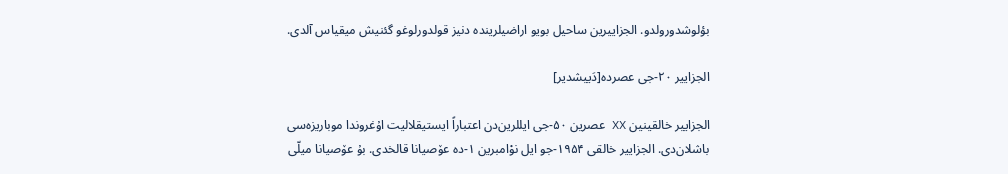بؤلوشدورولدو. الجزاییرین ساحیل بویو اراضیلرینده دنیز قولدورلوغو گئنیش میقیاس آلدی.

الجزاییر ۲۰-جی عصرده[دَییشدیر]

الجزاییر خالقینین XX عصرین ۵۰-جی ایللرین‌دن اعتباراً ایستیقلالیت اۇغروندا موباریزه‌سی باشلان‌دی. الجزاییر خالقی ۱۹۵۴-جو ایل نوْامبرین ۱-ده عۆصیانا قالخدی. بۇ عۆصیانا میلّی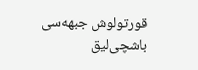قورتولوش جبهه‌سی باشچی‌لیق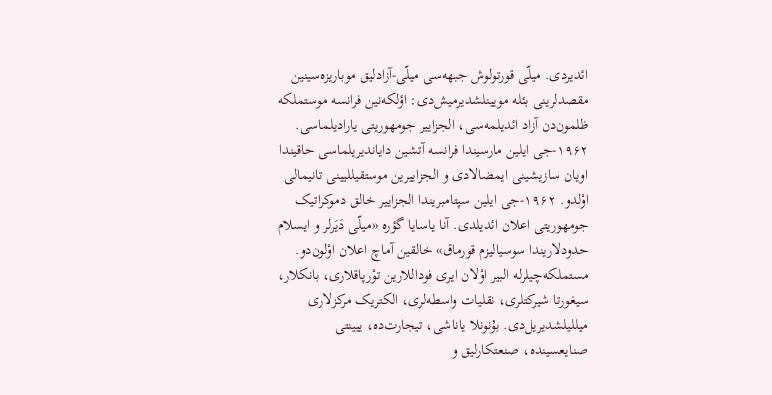ائدیردی. میلّی قورتولوش جبهه‌سی میلّی-آزادلیق موباریزه‌سینین مقصدلرینی بئله مویینلشدیرمیش‌دی: اؤلکه‌نین فرانسه موستملکه ظلمون‌دن آزاد ائدیلمه‌سی، الجزاییر جومهوریتی یارادیلماسی. ۱۹۶۲-جی ایلین مارسیندا فرانسه آتشین دایاندیریلماسی حاقیندا اویان سازیشینی ایمضالادی و الجزاییرین موستقیللیینی تانیمالی اوْلدو. ۱۹۶۲-جی ایلین سپتامبریندا الجزاییر خالق دموکراتیک جومهوریتی اعلان ائدیلدی. آنا یاسایا گؤره «میلّی دَیَرلر و ایسلام حدودلاریندا سوسیالیزم قورماق» خالقین آماچ اعلان اوْلون‌دو. مستملکه‌چیلرله البیر اوْلان ایری فوداللارین توْرپاقلاری، بانکلار، سیغورتا شیرکتلری، نقلیات واسطه‌لری، الکتریک مرکزلاری میللیلشدیریل‌دی. بۇنونلا یاناشی، تیجارت‌ده، ییینتی صنایعسینده، صنعتکارلیق و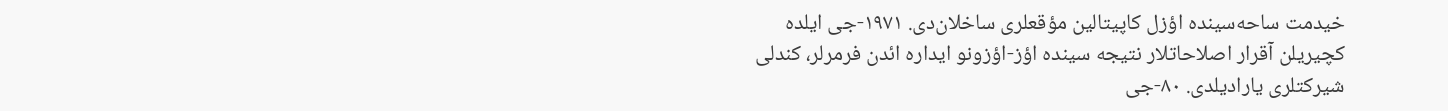خیدمت ساحه‌سینده اؤزل کاپیتالین مؤقعلری ساخلان‌دی. ۱۹۷۱-جی ایلده کچیریلن آقرار اصلاحاتلار نتیجه سینده اؤز-اؤزونو ایداره ائدن فرمرلر، کندلی شیرکتلری یارادیلدی. ۸۰-جی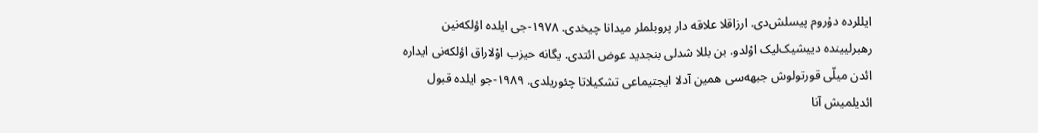ایللرده دۇروم پیسلش‌دی. ارزاقلا علاقه دار پروبلملر میدانا چیخدی. ۱۹۷۸-جی ایلده اؤلکه‌نین رهبرلیینده دییشیک‌لیک اوْلدو. بن بللا شدلی بنجدید عوض ائتدی. یگانه حیزب اوْلاراق اؤلکه‌نی ایداره ائدن میلّی قورتولوش جبهه‌سی همین آدلا ایجتیماعی تشکیلاتا چئوریلدی. ۱۹۸۹-جو ایلده قبول ائدیلمیش آنا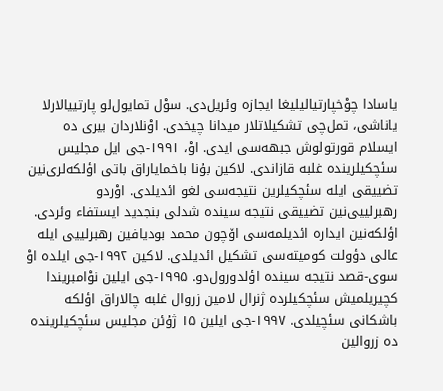یاسادا چوْخپارتیالیلیغا ایجازه وئریل‌دی. سوْل تمایول‌لو پارتییالارلا یاناشی، تمل‌چی تشکیلاتلار میدانا چیخدی. اوْنلاردان بیری ده ایسلام قورتولوش جبهه‌سی ایدی. اوْ، ۱۹۹۱-جی ایل مجلیس سئچکیلرینده غلبه قازاندی. لاکین بۇنا باخمایاراق باتی اؤلکه‌لری‌نین تضییقی ایله سئچکیلرین نتیجه‌سی لغو ائدیلدی. اوْردو رهبرلییی‌نین تضییقی نتیجه سینده شدلی بنجدید ایستفاء وئردی. اؤلکه‌نین ایداره ائدیلمه‌سی اۆچون محمد بودیافین رهبرلییی ایله عالی دؤولت کومیته‌سی تشکیل ائدیلدی. لاکین ۱۹۹۲-جی ایلده اوْ سوی-قصد نتیجه سینده اؤلدورول‌دو. ۱۹۹۵-جی ایلین نوْامبریندا کچیریلمیش سئچکیلرده ژنرال لامین زروال غلبه چالاراق اؤلکه باشکانی سئچیلدی. ۱۹۹۷-جی ایلین ۱۵ ژۇئن مجلیس سئچکیلرینده ده زروالین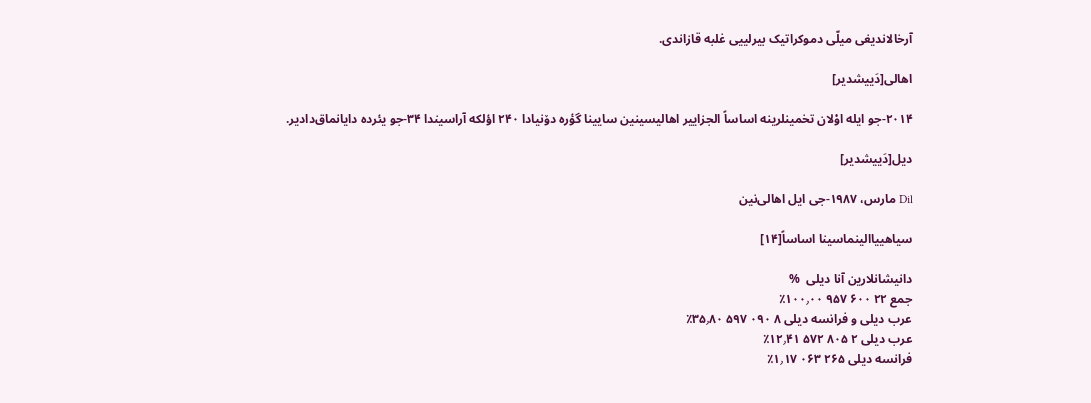آرخالاندیغی میلّی دموکراتیک بیرلییی غلبه قازاندی.

اهالی[دَییشدیر]

۲۰۱۴-جو ایله اوْلان تخمینلرینه اساساً الجزاییر اهالیسینین سایینا گؤره دۆنیادا ۲۴۰ اؤلکه آراسیندا ۳۴-جو یئرده دایانماق‌دادیر.

دیل[دَییشدیر]

Dil مارس، ۱۹۸۷-جی ایل اهالی‌نین

سیاهییاالینماسینا اساساً[۱۴]

دانیشانلارین آنا دیلی  %
جمع ۲۲ ۶۰۰ ۹۵۷ ۱۰۰٫۰۰٪
عرب دیلی و فرانسه دیلی ۸ ۰۹۰ ۵۹۷ ۳۵٫۸۰٪
عرب دیلی ۲ ۸۰۵ ۵۷۲ ۱۲٫۴۱٪
فرانسه دیلی ۲۶۵ ۰۶۳ ۱٫۱۷٪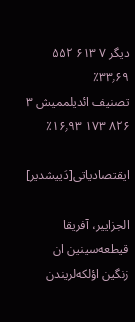دیگر ۷ ۶۱۳ ۵۵۲ ۳۳٫۶۹٪
تصنیف ائدیلممیش ۳ ۸۲۶ ۱۷۳ ۱۶٫۹۳٪

ایقتصادیاتی[دَییشدیر]

الجزاییر، آفریقا قیطعه‌سینین ان زنگین اؤلکه‌لریندن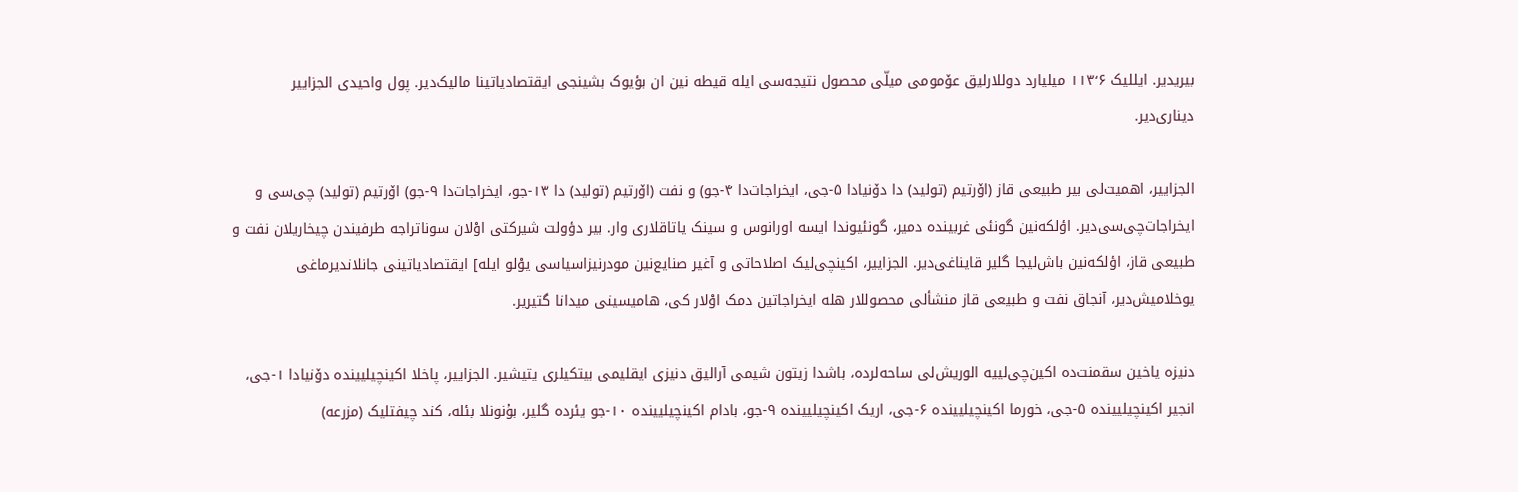بیریدیر. ایللیک ۱۱۳٬۶ میلیارد دوللارلیق عۆمومی میلّی محصول نتیجه‌سی ایله قیطه نین ان بؤیوک بشینجی ایقتصادیاتینا مالیک‌دیر. پول واحیدی الجزاییر دیناری‌دیر.

الجزاییر، اهمیت‌لی بیر طبیعی قاز (اۆرتیم (تولید) دا دۆنیادا ۵-جی، ایخراجات‌دا ۴-جو) و نفت (اۆرتیم (تولید) دا ۱۳-جو، ایخراجات‌دا ۹-جو) اۆرتیم (تولید) چی‌سی و ایخراجات‌چی‌سی‌دیر. اؤلکه‌نین گونئی غربینده دمیر، گونئیوندا ایسه اورانوس و سینک یاتاقلاری وار. بیر دؤولت شیرکتی اوْلان سوناتراجه طرفیندن چیخاریلان نفت و طبیعی قاز، اؤلکه‌نین باش‌لیجا گلیر قایناغی‌دیر. الجزاییر، اکینچی‌لیک اصلاحاتی و آغیر صنایع‌نین مودرنیزاسیاسی یوْلو ایله] ایقتصادیاتینی جانلاندیرماغی یوخلامیش‌دیر، آنجاق نفت و طبیعی قاز منشألی محصوللار هله ایخراجاتین دمک اوْلار کی، هامیسینی میدانا گتیریر.

دنیزه یاخین سقمنت‌ده اکین‌چی‌لییه الوریش‌لی ساحه‌لرده، باشدا زیتون شیمی آرالیق دنیزی ایقلیمی بیتکیلری یتیشیر. الجزاییر، پاخلا اکینچیلیینده دۆنیادا ۱-جی، انجیر اکینچیلیینده ۵-جی، خورما اکینچیلیینده ۶-جی، اریک اکینچیلیینده ۹-جو، بادام اکینچیلیینده ۱۰-جو یئرده گلیر، بۇنونلا بئله، کند چیفتلیک (مزرعه)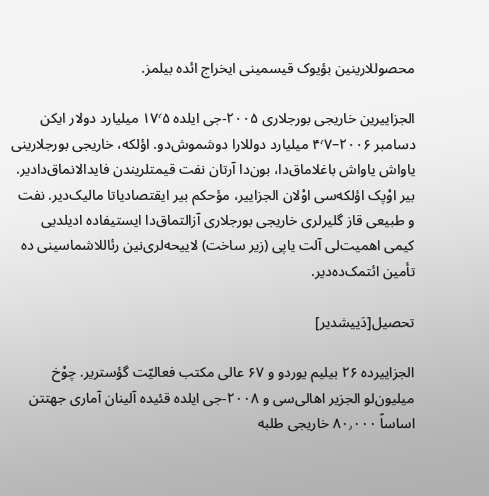محصوللارینین بؤیوک قیسمینی ایخراج ائده بیلمز.

الجزاییرین خاریجی بورجلاری ۲۰۰۵-جی ایلده ۱۷٬۵ میلیارد دولار ایکن دسامبر ۲۰۰۶–۴٬۷ میلیارد دوللارا دوشموش‌دو. اؤلکه، خاریجی بورجلارینی یاواش یاواش باغلاماق‌دا، بون‌دا آرتان نفت قیمتلریندن فایدالانماق‌دادیر. بیر اوْپک اؤلکه‌سی اوْلان الجزاییر، مؤحکم بیر ایقتصادیاتا مالیک‌دیر. نفت و طبیعی قاز گلیرلری خاریجی بورجلاری آزالتماق‌دا ایستیفاده ادیلدیی کیمی اهمیت‌لی آلت یاپی (زیر ساخت) لاییحه‌لری‌نین رئاللاشماسینی ده تأمین ائتمک‌ده‌دیر.

تحصیل[دَییشدیر]

الجزاییرده ۲۶ بیلیم یوردو و ۶۷ عالی مکتب فعالیّت گؤستریر. چوْخ میلیون‌لو الجزیر اهالی‌سی و ۲۰۰۸-جی ایلده قئیده آلینان آماری جهتتن اساساً ۸۰٫۰۰۰ خاریجی طلبه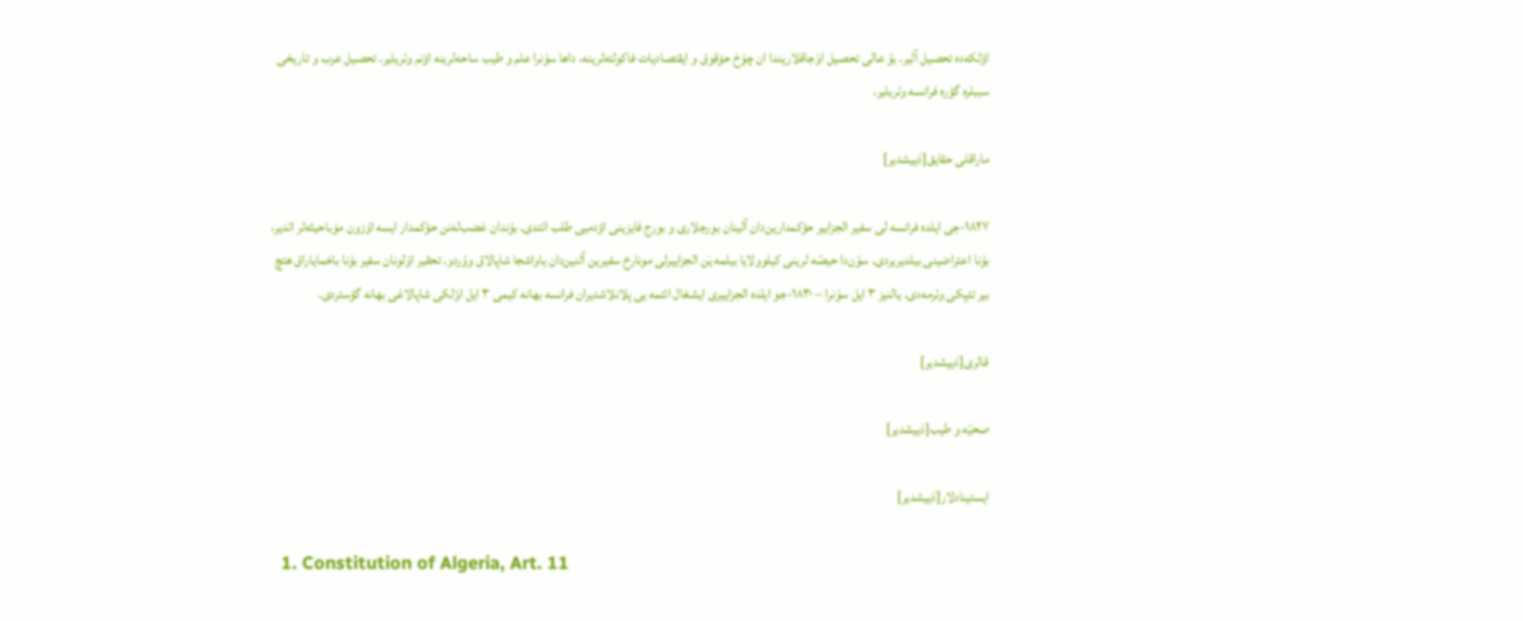اؤلکه‌ده تحصیل آلیر. بۇ عالی تحصیل اوْجاقلاریندا ان چوْخ حۆقوق و ایقتصادیات فاکولته‌لرینه، داها سوْنرا علم و طیب ساحه‌لرینه اؤنم وئریلیر. تحصیل عرب و تاریخی سببلره گؤره فرانسه وئریلیر.

ماراقلی حقایق[دَییشدیر]

۱۸۲۷-جی ایلده فرانسه لی سفیر الجزاییر حؤکمدارین‌دان آلینان بورجلاری و بورج فایزینی اؤدمیی طلب ائتدی. بۇندان غضب‌له‌نن حؤکمدار ایسه اۇزون مۆباحیثه‌لر ائدیر، بۇنا اعتراضینی بیلدیریردی. سوْن‌دا حیصّه لرینی کیلوولایا بیلمه یَن الجزاییرلی مونارخ سفیرین آلنین‌دان یاواشجا شاپالاق وۇردو. تحقیر اوْلونان سفیر بۇنا باخمایاراق هئچ بیر تئپکی وئرمه‌دی. یالنیز ۳ ایل سوْنرا – ۱۸۳۰-جو ایلده الجزاییری ایشغال ائتمه یی پلانلاشدیران فرانسه بهانه کیمی ۳ ایل اوّلکی شاپالاغی بهانه گؤستردی.

قالری[دَییشدیر]

صحیّه و طیب[دَییشدیر]

ایستینادلار[دَییشدیر]

  1. Constitution of Algeria, Art. 11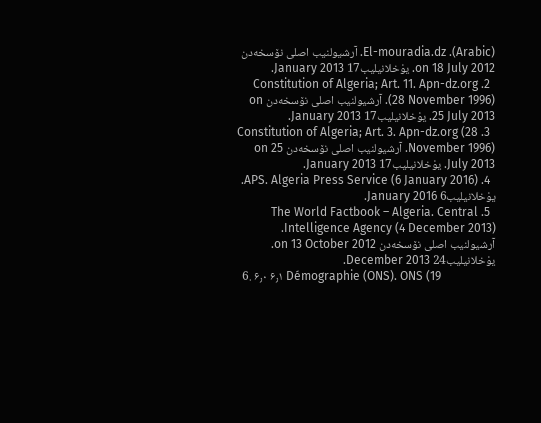(Arabic). El-mouradia.dz. آرشیولنیب اصلی نۆسخه‌دن on 18 July 2012. یوْخلانیلیب17 January 2013.
  2. Constitution of Algeria; Art. 11. Apn-dz.org (28 November 1996). آرشیولنیب اصلی نۆسخه‌دن on 25 July 2013. یوْخلانیلیب17 January 2013.
  3. Constitution of Algeria; Art. 3. Apn-dz.org (28 November 1996). آرشیولنیب اصلی نۆسخه‌دن on 25 July 2013. یوْخلانیلیب17 January 2013.
  4. APS. Algeria Press Service (6 January 2016). یوْخلانیلیب6 January 2016.
  5. The World Factbook – Algeria. Central Intelligence Agency (4 December 2013). آرشیولنیب اصلی نۆسخه‌دن on 13 October 2012. یوْخلانیلیب24 December 2013.
  6. ۶٫۰ ۶٫۱ Démographie (ONS). ONS (19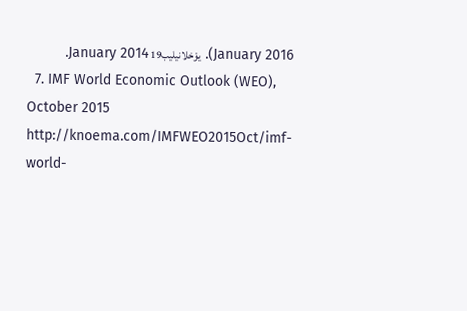January 2016). یوْخلانیلیب19 January 2014.
  7. IMF World Economic Outlook (WEO), October 2015 http://knoema.com/IMFWEO2015Oct/imf-world-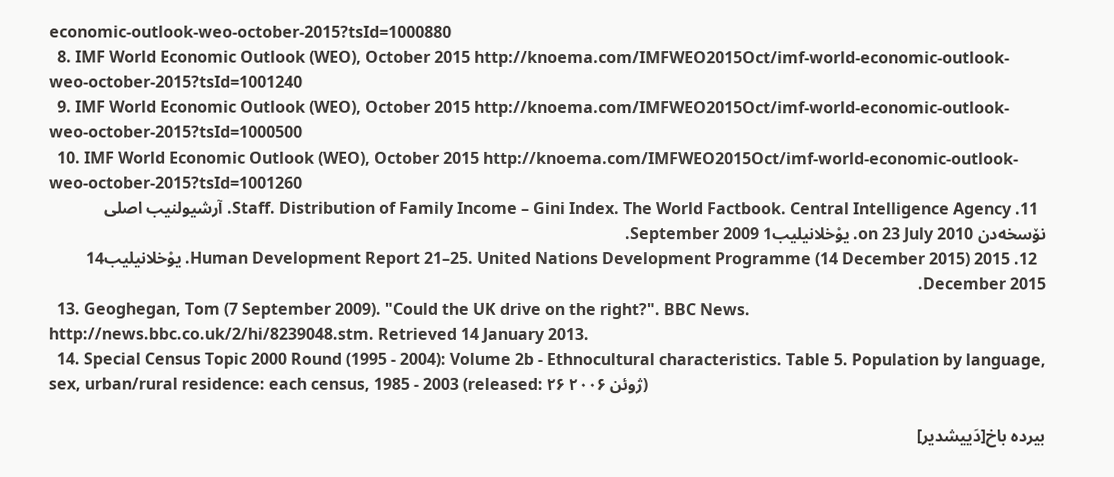economic-outlook-weo-october-2015?tsId=1000880
  8. IMF World Economic Outlook (WEO), October 2015 http://knoema.com/IMFWEO2015Oct/imf-world-economic-outlook-weo-october-2015?tsId=1001240
  9. IMF World Economic Outlook (WEO), October 2015 http://knoema.com/IMFWEO2015Oct/imf-world-economic-outlook-weo-october-2015?tsId=1000500
  10. IMF World Economic Outlook (WEO), October 2015 http://knoema.com/IMFWEO2015Oct/imf-world-economic-outlook-weo-october-2015?tsId=1001260
  11. Staff. Distribution of Family Income – Gini Index. The World Factbook. Central Intelligence Agency. آرشیولنیب اصلی نۆسخه‌دن on 23 July 2010. یوْخلانیلیب1 September 2009.
  12. 2015 Human Development Report 21–25. United Nations Development Programme (14 December 2015). یوْخلانیلیب14 December 2015.
  13. Geoghegan, Tom (7 September 2009). "Could the UK drive on the right?". BBC News. http://news.bbc.co.uk/2/hi/8239048.stm. Retrieved 14 January 2013.
  14. Special Census Topic 2000 Round (1995 - 2004): Volume 2b - Ethnocultural characteristics. Table 5. Population by language, sex, urban/rural residence: each census, 1985 - 2003 (released: ۲۶ ژوئن ۲۰۰۶)

بیرده باخ[دَییشدیر]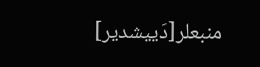منبعلر[دَییشدیر]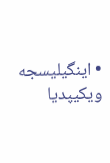• اینگیلیسجه ویکیپدیا